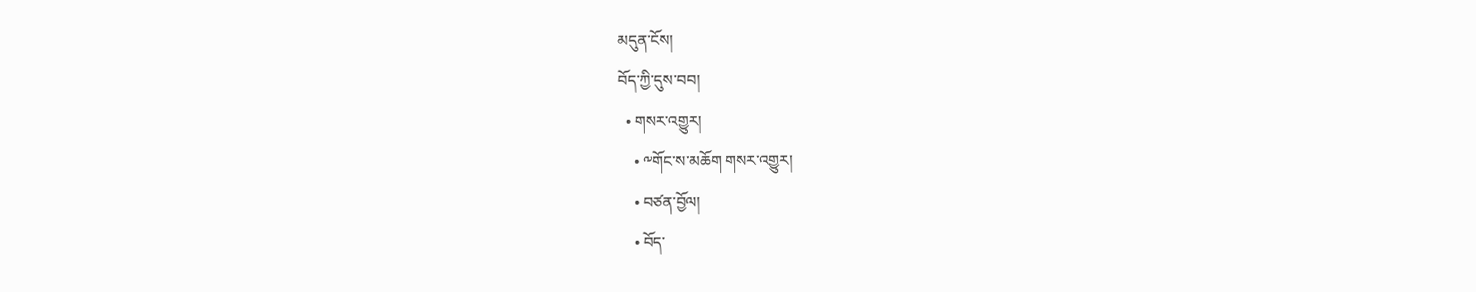མདུན་ངོས།
བོད་ཀྱི་དུས་བབ།
  • གསར་འགྱུར།
    • ༸གོང་ས་མཆོག གསར་འགྱུར།
    • བཙན་བྱོལ།
    • བོད་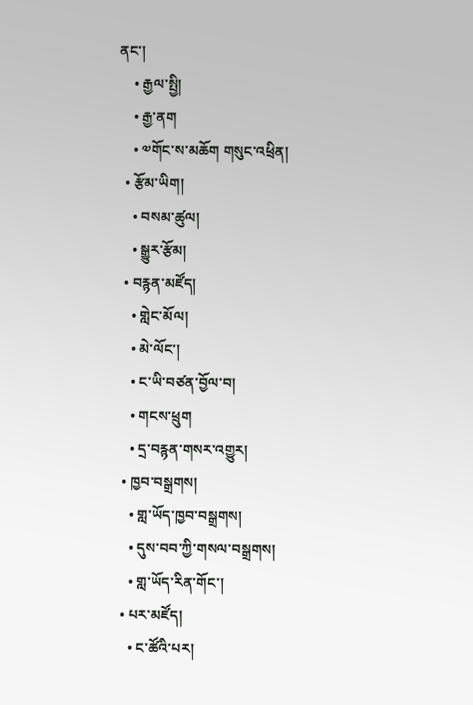ནང་།
    • རྒྱལ་སྤྱི།
    • རྒྱ་ནག
    • ༧གོང་ས་མཆོག གསུང་འཕྲིན།
  • རྩོམ་ཡིག།
    • བསམ་ཚུལ།
    • སྒྱུར་རྩོམ།
  • བརྙན་མཛོད།
    • གླེང་མོལ།
    • མེ་ལོང་།
    • ང་ཡི་བཙན་བྱོལ་བ།
    • གངས་ཕྲུག
    • དྲ་བརྙན་གསར་འགྱུར།
  • ཁྱབ་བསྒྲགས།
    • གླ་ཡོད་ཁྱབ་བསྒྲགས།
    • དུས་བབ་ཀྱི་གསལ་བསྒྲགས།
    • གླ་ཡོད་རིན་གོང་།
  • པར་མཛོད།
    • ང་ཚོའི་པར།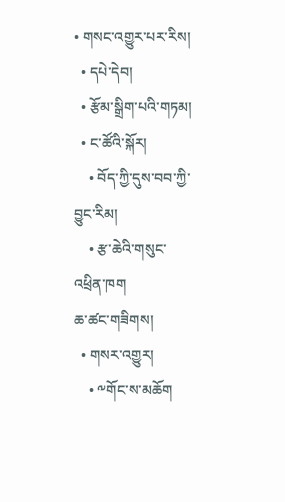• གསང་འགྱུར་པར་རིས།
  • དཔེ་དེབ།
  • རྩོམ་སྒྲིག་པའི་གཏམ།
  • ང་ཚོའི་སྐོར།
    • བོད་ཀྱི་དུས་བབ་ཀྱི་བྱུང་རིམ།
    • རྩ་ཆེའི་གསུང་འཕྲིན་ཁག
ཆ་ཚང་གཟིགས།
  • གསར་འགྱུར།
    • ༸གོང་ས་མཆོག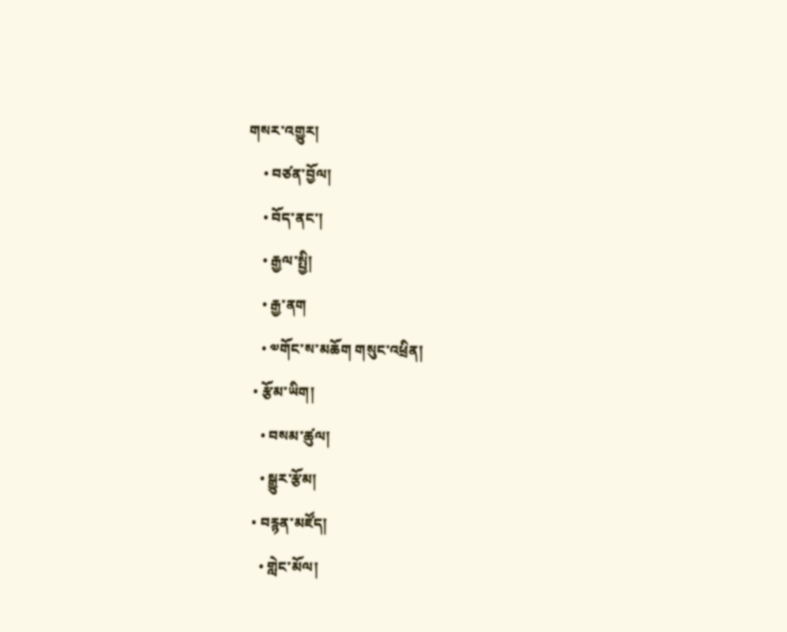གསར་འགྱུར།
    • བཙན་བྱོལ།
    • བོད་ནང་།
    • རྒྱལ་སྤྱི།
    • རྒྱ་ནག
    • ༧གོང་ས་མཆོག གསུང་འཕྲིན།
  • རྩོམ་ཡིག།
    • བསམ་ཚུལ།
    • སྒྱུར་རྩོམ།
  • བརྙན་མཛོད།
    • གླེང་མོལ།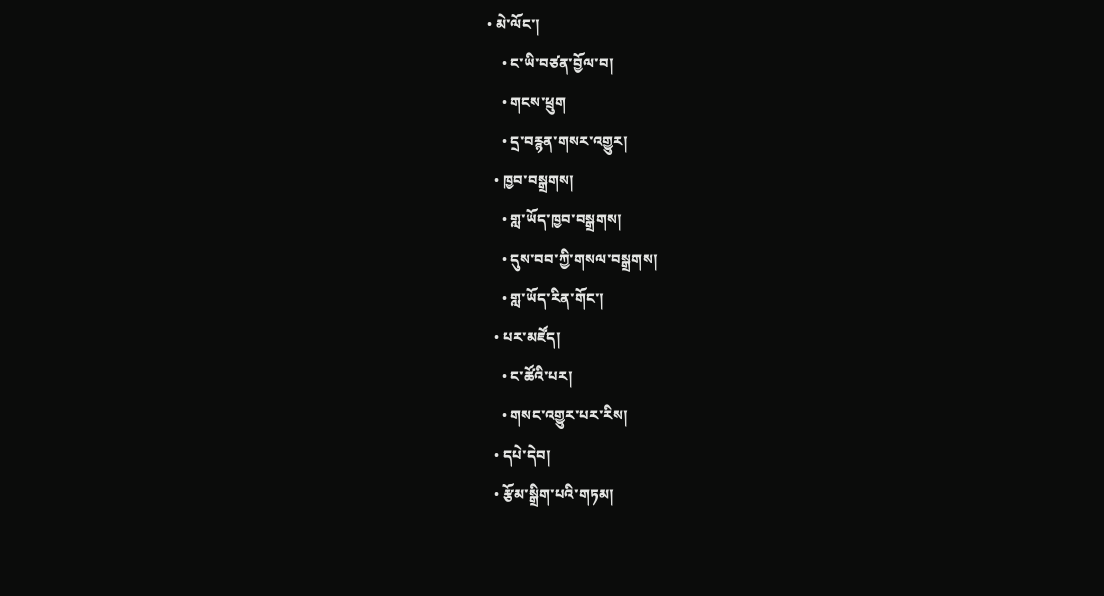• མེ་ལོང་།
    • ང་ཡི་བཙན་བྱོལ་བ།
    • གངས་ཕྲུག
    • དྲ་བརྙན་གསར་འགྱུར།
  • ཁྱབ་བསྒྲགས།
    • གླ་ཡོད་ཁྱབ་བསྒྲགས།
    • དུས་བབ་ཀྱི་གསལ་བསྒྲགས།
    • གླ་ཡོད་རིན་གོང་།
  • པར་མཛོད།
    • ང་ཚོའི་པར།
    • གསང་འགྱུར་པར་རིས།
  • དཔེ་དེབ།
  • རྩོམ་སྒྲིག་པའི་གཏམ།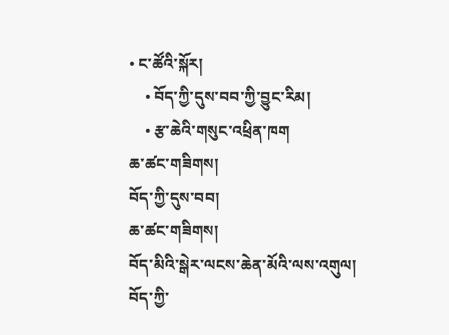• ང་ཚོའི་སྐོར།
    • བོད་ཀྱི་དུས་བབ་ཀྱི་བྱུང་རིམ།
    • རྩ་ཆེའི་གསུང་འཕྲིན་ཁག
ཆ་ཚང་གཟིགས།
བོད་ཀྱི་དུས་བབ།
ཆ་ཚང་གཟིགས།
བོད་མིའི་སྒེར་ལངས་ཆེན་མོའི་ལས་འགུལ།
བོད་ཀྱི་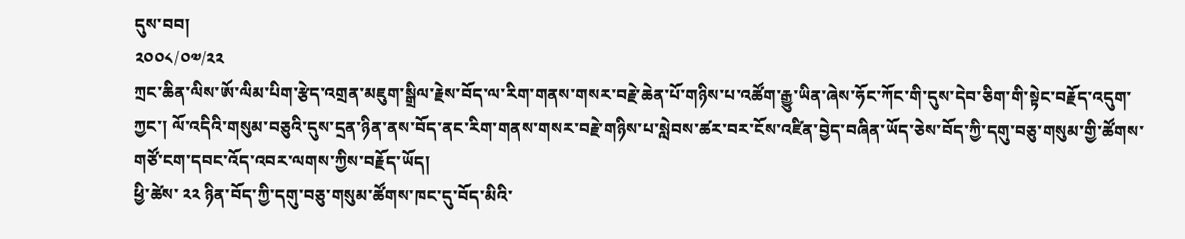དུས་བབ།
༢༠༠༨/༠༧/༢༢
ཀྲང་ཆིན་ལིས་ཨོ་ལིམ་པིག་རྩེད་འགྲན་མཇུག་སྒྲིལ་རྗེས་བོད་ལ་རིག་གནས་གསར་བརྗེ་ཆེན་པོ་གཉིས་པ་འཚོག་རྒྱུ་ཡིན་ཞེས་ཧོང་ཀོང་གི་དུས་དེབ་ཅིག་གི་སྟེང་བརྗོད་འདུག་ཀྱང་། ལོ་འདིའི་གསུམ་བཅུའི་དུས་དྲན་ཉིན་ནས་བོད་ནང་རིག་གནས་གསར་བརྗེ་གཉིས་པ་སླེབས་ཚར་བར་ངོས་འཛིན་བྱེད་བཞིན་ཡོད་ཅེས་བོད་ཀྱི་དགུ་བཅུ་གསུམ་གྱི་ཚོགས་གཙོ་ངག་དབང་འོད་འབར་ལགས་ཀྱིས་བརྗོད་ཡོད།
ཕྱི་ཚེས་ ༢༢ ཉིན་བོད་ཀྱི་དགུ་བཅུ་གསུམ་ཚོགས་ཁང་དུ་བོད་མིའི་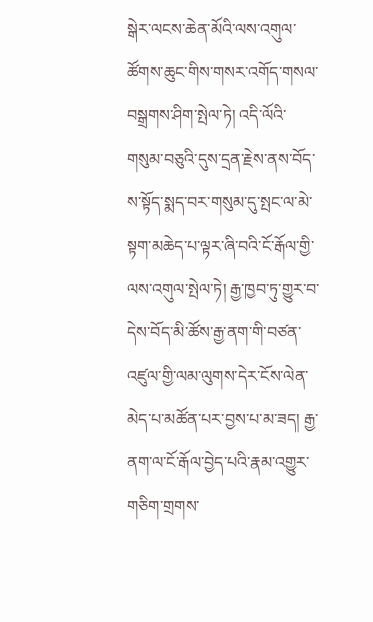སྒེར་ལངས་ཆེན་མོའི་ལས་འགུལ་ཚོགས་ཆུང་གིས་གསར་འགོད་གསལ་བསྒྲགས་ཤིག་སྤེལ་ཏེ། འདི་ལོའི་གསུམ་བཅུའི་དུས་དྲན་རྗེས་ནས་བོད་ས་སྟོད་སྨད་བར་གསུམ་དུ་སྤང་ལ་མེ་སྟག་མཆེད་པ་ལྟར་ཞི་བའི་ངོ་རྒོལ་གྱི་ལས་འགུལ་སྤེལ་ཏེ། རྒྱ་ཁྱབ་ཏུ་གྱུར་བ་དེས་བོད་མི་ཚོས་རྒྱ་ནག་གི་བཙན་འཛུལ་གྱི་ལམ་ལུགས་དེར་ངོས་ལེན་མེད་པ་མཚོན་པར་བྱས་པ་མ་ཟད། རྒྱ་ནག་ལ་ངོ་རྒོལ་བྱེད་པའི་རྣམ་འགྱུར་གཅིག་གྲགས་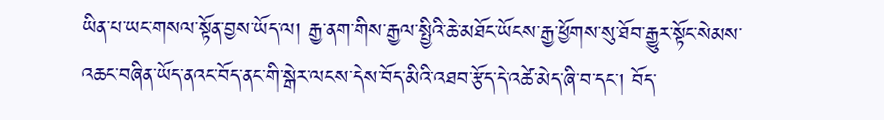ཡིན་པ་ཡང་གསལ་སྟོན་བྱས་ཡོད་ལ། རྒྱ་ནག་གིས་རྒྱལ་སྤྱིའི་ཆེ་མཐོང་ཡོངས་རྒྱ་ཕྱོགས་སུ་ཐོབ་རྒྱུར་སྟོང་སེམས་འཆང་བཞིན་ཡོད་ནའང་བོད་ནང་གི་སྒེར་ལངས་དེས་བོད་མིའི་འཐབ་རྩོད་དེ་འཚེ་མེད་ཞི་བ་དང་། བོད་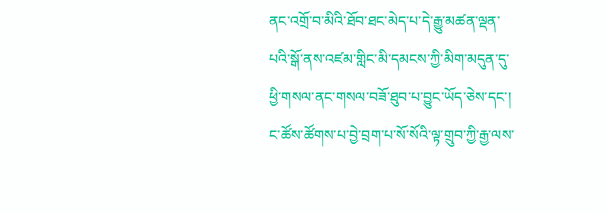ནང་འགྲོ་བ་མིའི་ཐོབ་ཐང་མེད་པ་དེ་རྒྱུ་མཚན་ལྡན་པའི་སྒོ་ནས་འཛམ་གླིང་མི་དམངས་ཀྱི་མིག་མདུན་དུ་ཕྱི་གསལ་ནང་གསལ་བཟོ་ཐུབ་པ་བྱུང་ཡོད་ཅེས་དང་། ང་ཚོས་ཚོགས་པ་བྱེ་བྲག་པ་སོ་སོའི་ལྟ་གྲུབ་ཀྱི་རྒྱ་ལས་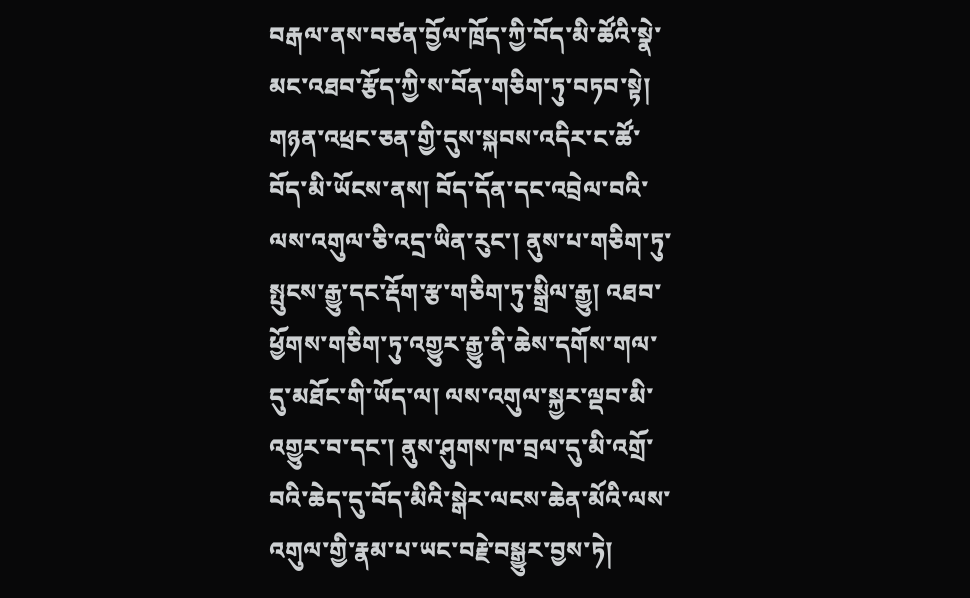བརྒལ་ནས་བཙན་བྱོལ་ཁྲོད་ཀྱི་བོད་མི་ཚོའི་སྣེ་མང་འཐབ་རྩོད་ཀྱི་ས་བོན་གཅིག་ཏུ་བཏབ་སྟེ། གཉན་འཕྲང་ཅན་གྱི་དུས་སྐབས་འདིར་ང་ཚོ་བོད་མི་ཡོངས་ནས། བོད་དོན་དང་འབྲེལ་བའི་ལས་འགུལ་ཅི་འདྲ་ཡིན་རུང་། ནུས་པ་གཅིག་ཏུ་སྤུངས་རྒྱུ་དང་རྡོག་རྩ་གཅིག་ཏུ་སྒྲིལ་རྒྱུ། འཐབ་ཕྱོགས་གཅིག་ཏུ་འགྱུར་རྒྱུ་ནི་ཆེས་དགོས་གལ་དུ་མཐོང་གི་ཡོད་ལ། ལས་འགུལ་སྐྱར་ལྡབ་མི་འགྱུར་བ་དང་། ནུས་ཤུགས་ཁ་བྲལ་དུ་མི་འགྲོ་བའི་ཆེད་དུ་བོད་མིའི་སྒེར་ལངས་ཆེན་མོའི་ལས་འགུལ་གྱི་རྣམ་པ་ཡང་བརྗེ་བསྒྱུར་བྱས་ཏེ།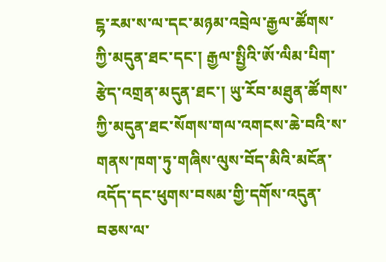ངྷ་རམ་ས་ལ་དང་མཉམ་འབྲེལ་རྒྱལ་ཚོགས་ཀྱི་མདུན་ཐང་དང་། རྒྱལ་སྤྱིའི་ཨོ་ལིམ་པིག་རྩེད་འགྲན་མདུན་ཐང་། ཡུ་རོབ་མཐུན་ཚོགས་ཀྱི་མདུན་ཐང་སོགས་གལ་འགངས་ཆེ་བའི་ས་གནས་ཁག་ཏུ་གཞིས་ལུས་བོད་མིའི་མངོན་འདོད་དང་ཕུགས་བསམ་གྱི་དགོས་འདུན་བཅས་ལ་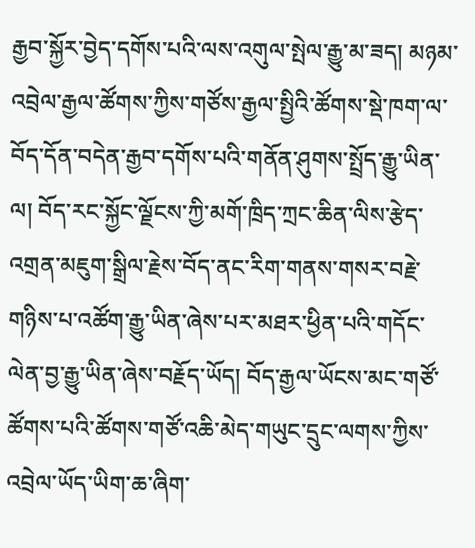རྒྱབ་སྐྱོར་བྱེད་དགོས་པའི་ལས་འགུལ་སྤེལ་རྒྱུ་མ་ཟད། མཉམ་འབྲེལ་རྒྱལ་ཚོགས་ཀྱིས་གཙོས་རྒྱལ་སྤྱིའི་ཚོགས་སྡེ་ཁག་ལ་བོད་དོན་བདེན་རྒྱབ་དགོས་པའི་གནོན་ཤུགས་སྤྲོད་རྒྱུ་ཡིན་ལ། བོད་རང་སྐྱོང་ལྗོངས་ཀྱི་མགོ་ཁྲིད་ཀྲང་ཆིན་ལིས་རྩེད་འགྲན་མཇུག་སྒྲིལ་རྗེས་བོད་ནང་རིག་གནས་གསར་བརྗེ་གཉིས་པ་འཚོག་རྒྱུ་ཡིན་ཞེས་པར་མཐར་ཕྱིན་པའི་གདོང་ལེན་བྱ་རྒྱུ་ཡིན་ཞེས་བརྗོད་ཡོད། བོད་རྒྱལ་ཡོངས་མང་གཙོ་ཚོགས་པའི་ཚོགས་གཙོ་འཆི་མེད་གཡུང་དྲུང་ལགས་ཀྱིས་འབྲེལ་ཡོད་ཡིག་ཆ་ཞིག་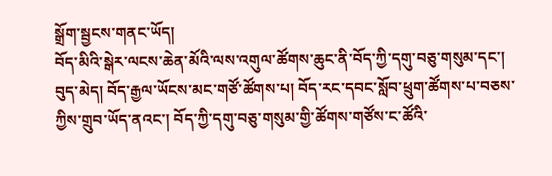སྒྲོག་སྦྱངས་གནང་ཡོད།
བོད་མིའི་སྒེར་ལངས་ཆེན་མོའི་ལས་འགུལ་ཚོགས་ཆུང་ནི་བོད་ཀྱི་དགུ་བཅུ་གསུམ་དང་། བུད་མེད། བོད་རྒྱལ་ཡོངས་མང་གཙོ་ཚོགས་པ། བོད་རང་དབང་སློབ་ཕྲུག་ཚོགས་པ་བཅས་ཀྱིས་གྲུབ་ཡོད་ནའང་། བོད་ཀྱི་དགུ་བཅུ་གསུམ་གྱི་ཚོགས་གཙོས་ང་ཚོའི་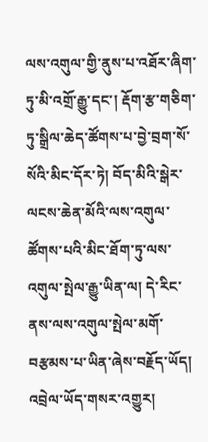ལས་འགུལ་གྱི་ནུས་པ་འཐོར་ཞིག་ཏུ་མི་འགྲོ་རྒྱུ་དང་། རྡོག་རྩ་གཅིག་ཏུ་སྒྲིལ་ཆེད་ཚོགས་པ་བྱེ་བྲག་སོ་སོའི་མིང་དོར་ཏེ། བོད་མིའི་སྒེར་ལངས་ཆེན་མོའི་ལས་འགུལ་ཚོགས་པའི་མིང་ཐོག་ཏུ་ལས་འགུལ་སྤེལ་རྒྱུ་ཡིན་ལ། དེ་རིང་ནས་ལས་འགུལ་སྤེལ་མགོ་བརྩམས་པ་ཡིན་ཞེས་བརྗོད་ཡོད།
འབྲེལ་ཡོད་གསར་འགྱུར།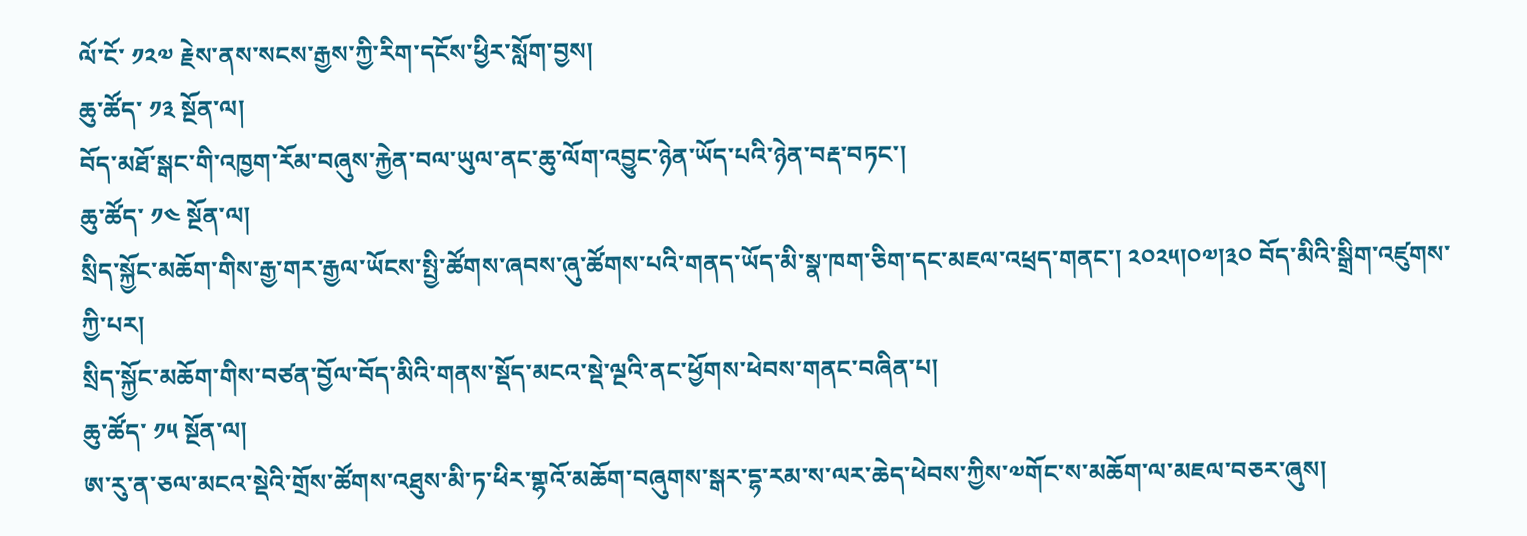ལོ་ངོ་ ༡༢༧ རྗེས་ནས་སངས་རྒྱས་ཀྱི་རིག་དངོས་ཕྱིར་སློག་བྱས།
ཆུ་ཚོད་ ༡༣ སྔོན་ལ།
བོད་མཐོ་སྒང་གི་འཁྱག་རོམ་བཞུས་རྐྱེན་བལ་ཡུལ་ནང་ཆུ་ལོག་འབྱུང་ཉེན་ཡོད་པའི་ཉེན་བརྡ་བཏང་།
ཆུ་ཚོད་ ༡༤ སྔོན་ལ།
སྲིད་སྐྱོང་མཆོག་གིས་རྒྱ་གར་རྒྱལ་ཡོངས་སྤྱི་ཚོགས་ཞབས་ཞུ་ཚོགས་པའི་གནད་ཡོད་མི་སྣ་ཁག་ཅིག་དང་མཇལ་འཕྲད་གནང་། ༢༠༢༥།༠༧།༣༠ བོད་མིའི་སྒྲིག་འཛུགས་ཀྱི་པར།
སྲིད་སྐྱོང་མཆོག་གིས་བཙན་བྱོལ་བོད་མིའི་གནས་སྡོད་མངའ་སྡེ་ལྔའི་ནང་ཕྱོགས་ཕེབས་གནང་བཞིན་པ།
ཆུ་ཚོད་ ༡༥ སྔོན་ལ།
ཨ་རུ་ན་ཅལ་མངའ་སྡེའི་གྲོས་ཚོགས་འཐུས་མི་ཏ་ཕིར་གྷའོ་མཆོག་བཞུགས་སྒར་དྷ་རམ་ས་ལར་ཆེད་ཕེབས་ཀྱིས་༧གོང་ས་མཆོག་ལ་མཇལ་བཅར་ཞུས།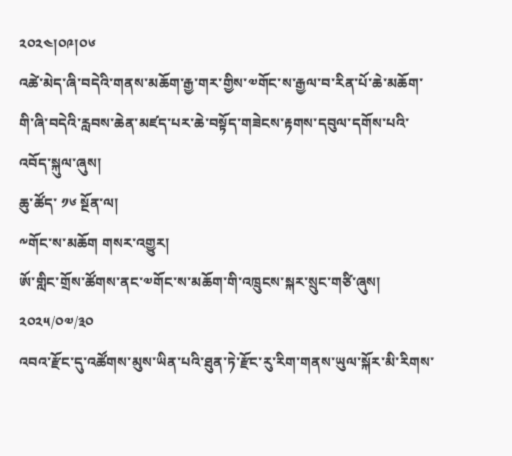༢༠༢༤།༠༩།༠༦
འཚེ་མེད་ཞི་བདེའི་གནས་མཆོག་རྒྱ་གར་གྱིས་༧གོང་ས་རྒྱལ་བ་རིན་པོ་ཆེ་མཆོག་གི་ཞི་བདེའི་རླབས་ཆེན་མཛད་པར་ཆེ་བསྟོད་གཟེངས་རྟགས་དབུལ་དགོས་པའི་འབོད་སྐུལ་ཞུས།
ཆུ་ཚོད་ ༡༦ སྔོན་ལ།
༸གོང་ས་མཆོག གསར་འགྱུར།
ཨོ་གླིང་གྲོས་ཚོགས་ནང་༧གོང་ས་མཆོག་གི་འཁྲུངས་སྐར་སྲུང་གཙི་ཞུས།
༢༠༢༥/༠༧/༣༠
འབའ་རྫོང་དུ་འཚོགས་མུས་ཡིན་པའི་ཐུན་ཏེ་རྫོང་རུ་རིག་གནས་ཡུལ་སྐོར་མི་རིགས་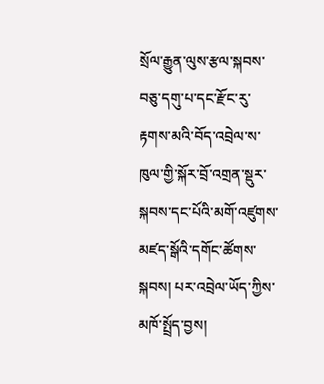སྲོལ་རྒྱུན་ལུས་རྩལ་སྐབས་བཅུ་དགུ་པ་དང་རྫོང་རུ་རྟགས་མའི་བོད་འབྲེལ་ས་ཁུལ་གྱི་སྐོར་བྲོ་འགྲན་སྡུར་སྐབས་དང་པོའི་མགོ་འཛུགས་མཛད་སྒོའི་དགོང་ཚོགས་སྐབས། པར་འབྲེལ་ཡོད་ཀྱིས་མཁོ་སྤྲོད་བྱས།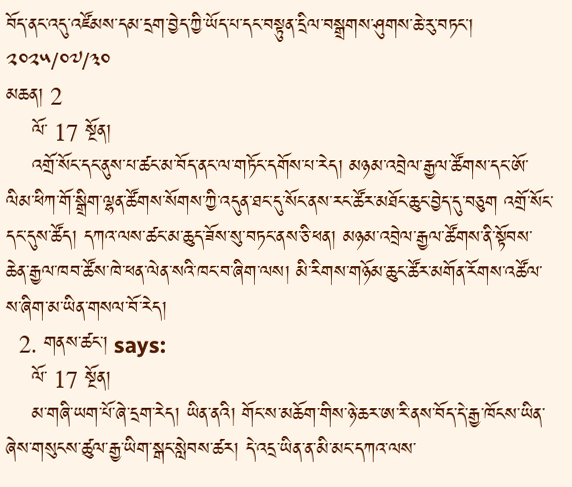བོད་ནང་འདུ་འཛོམས་དམ་དྲག་བྱེད་ཀྱི་ཡོད་པ་དང་བསྟུན་དྲིལ་བསྒྲགས་ཤུགས་ཆེ་རུ་བཏང་།
༢༠༢༥/༠༧/༣༠
མཆན། 2
    ལོ་ 17 སྔོན།
    འགྲོ་སོང་དང་ནུས་པ་ཚང་མ་བོད་ནང་ལ་གཏོང་དགོས་པ་རེད། མཉམ་འབྲེལ་རྒྱལ་ཚོགས་དང་ཨོ་ལིམ་ཕིཀ་གོ་སྒྲིག་ལྷན་ཚོགས་སོགས་ཀྱི་འདུན་ཐང་དུ་སོང་ནས་རང་ཚོར་མཐོང་ཆུང་བྱེད་དུ་བཅུག འགྲོ་སོང་དང་དུས་ཚོད། དཀའ་ལས་ཚང་མ་ཆུད་ཟོས་སུ་བཏང་ནས་ཅི་ཕན། མཉམ་འབྲེལ་རྒྱལ་ཚོགས་ནི་སྟོབས་ཆེན་རྒྱལ་ཁབ་ཚོས་ཁེ་ཕན་ལེན་སའི་ཁང་བ་ཞིག་ལས། མི་རིགས་གཉོམ་ཆུང་ཚོར་མགོན་རོགས་འཚོལ་ས་ཞིག་མ་ཡིན་གསལ་བོ་རེད།
  2. གནས་ཚང་། says:
    ལོ་ 17 སྔོན།
    མ་གཞི་ཡག་པོ་ཞེ་དྲག་རེད། ཡིན་ནའི། གོང་ས་མཆོག་གིས་ཉེ་ཆར་ཨ་རི་ནས་བོད་དེ་རྒྱ་ཁོངས་ཡིན་ཞེས་གསུངས་ཚུལ་རྒྱ་ཡིག་སྒང་སླེབས་ཚར། དེ་འདྲ་ཡིན་ན་མི་མང་དཀའ་ལས་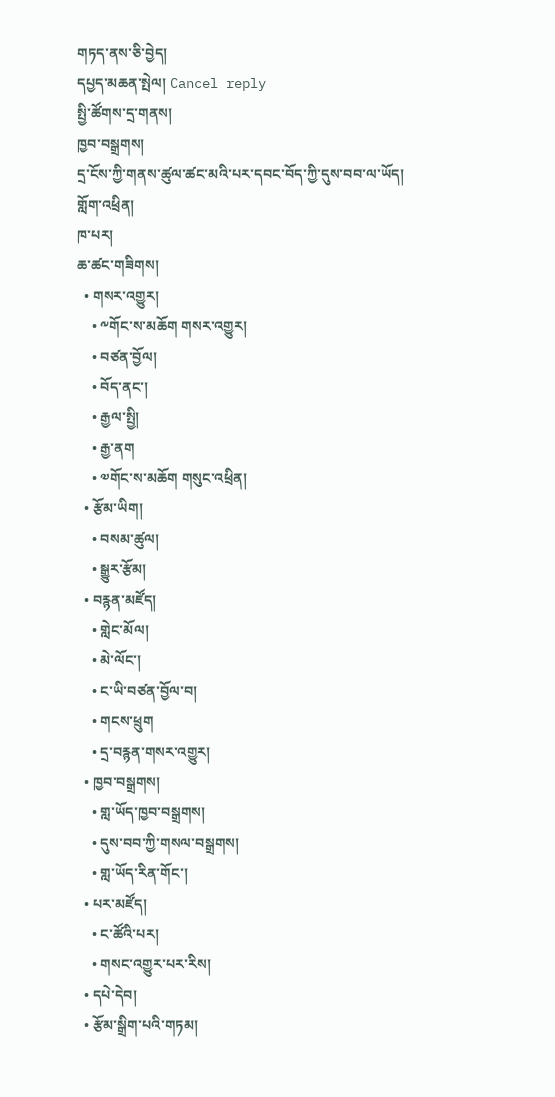གཏད་ནས་ཅི་བྱེད།
དཔྱད་མཆན་སྤེལ། Cancel reply
སྤྱི་ཚོགས་དྲ་གནས།
ཁྱབ་བསྒྲགས།
དྲ་ངོས་ཀྱི་གནས་ཚུལ་ཚང་མའི་པར་དབང་བོད་ཀྱི་དུས་བབ་ལ་ཡོད།
གློག་འཕྲིན།
ཁ་པར།
ཆ་ཚང་གཟིགས།
  • གསར་འགྱུར།
    • ༸གོང་ས་མཆོག གསར་འགྱུར།
    • བཙན་བྱོལ།
    • བོད་ནང་།
    • རྒྱལ་སྤྱི།
    • རྒྱ་ནག
    • ༧གོང་ས་མཆོག གསུང་འཕྲིན།
  • རྩོམ་ཡིག།
    • བསམ་ཚུལ།
    • སྒྱུར་རྩོམ།
  • བརྙན་མཛོད།
    • གླེང་མོལ།
    • མེ་ལོང་།
    • ང་ཡི་བཙན་བྱོལ་བ།
    • གངས་ཕྲུག
    • དྲ་བརྙན་གསར་འགྱུར།
  • ཁྱབ་བསྒྲགས།
    • གླ་ཡོད་ཁྱབ་བསྒྲགས།
    • དུས་བབ་ཀྱི་གསལ་བསྒྲགས།
    • གླ་ཡོད་རིན་གོང་།
  • པར་མཛོད།
    • ང་ཚོའི་པར།
    • གསང་འགྱུར་པར་རིས།
  • དཔེ་དེབ།
  • རྩོམ་སྒྲིག་པའི་གཏམ།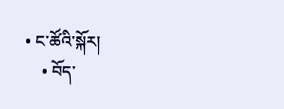• ང་ཚོའི་སྐོར།
    • བོད་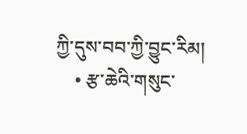ཀྱི་དུས་བབ་ཀྱི་བྱུང་རིམ།
    • རྩ་ཆེའི་གསུང་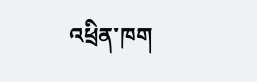འཕྲིན་ཁག